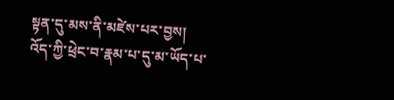སྟན་དུ་མས་ནི་མཛེས་པར་བྱས། འོད་ཀྱི་ཕྲེང་བ་རྣམ་པ་དུ་མ་ཡོད་པ་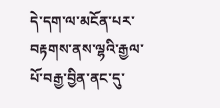དེ་དག་ལ་མངོན་པར་བརྟགས་ནས་ལྷའི་རྒྱལ་པོ་བརྒྱ་བྱིན་ནང་དུ་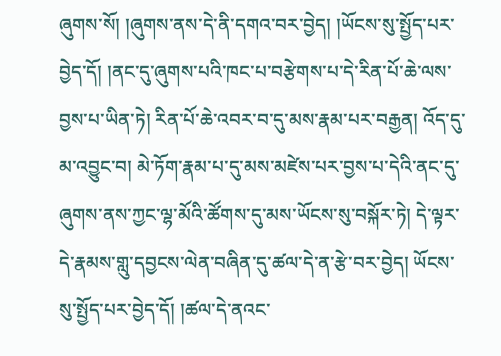ཞུགས་སོ། །ཞུགས་ནས་དེ་ནི་དགའ་བར་བྱེད། །ཡོངས་སུ་སྤྱོད་པར་བྱེད་དོ། །ནང་དུ་ཞུགས་པའི་ཁང་པ་བརྩེགས་པ་དེ་རིན་པོ་ཆེ་ལས་བྱས་པ་ཡིན་ཏེ། རིན་པོ་ཆེ་འབར་བ་དུ་མས་རྣམ་པར་བརྒྱན། འོད་དུ་མ་འབྱུང་བ། མེ་ཏོག་རྣམ་པ་དུ་མས་མཛེས་པར་བྱས་པ་དེའི་ནང་དུ་ཞུགས་ནས་ཀྱང་ལྷ་མོའི་ཚོགས་དུ་མས་ཡོངས་སུ་བསྐོར་ཏེ། དེ་ལྟར་དེ་རྣམས་གླུ་དབྱངས་ལེན་བཞིན་དུ་ཚལ་དེ་ན་རྩེ་བར་བྱེད། ཡོངས་སུ་སྤྱོད་པར་བྱེད་དོ། །ཚལ་དེ་ནའང་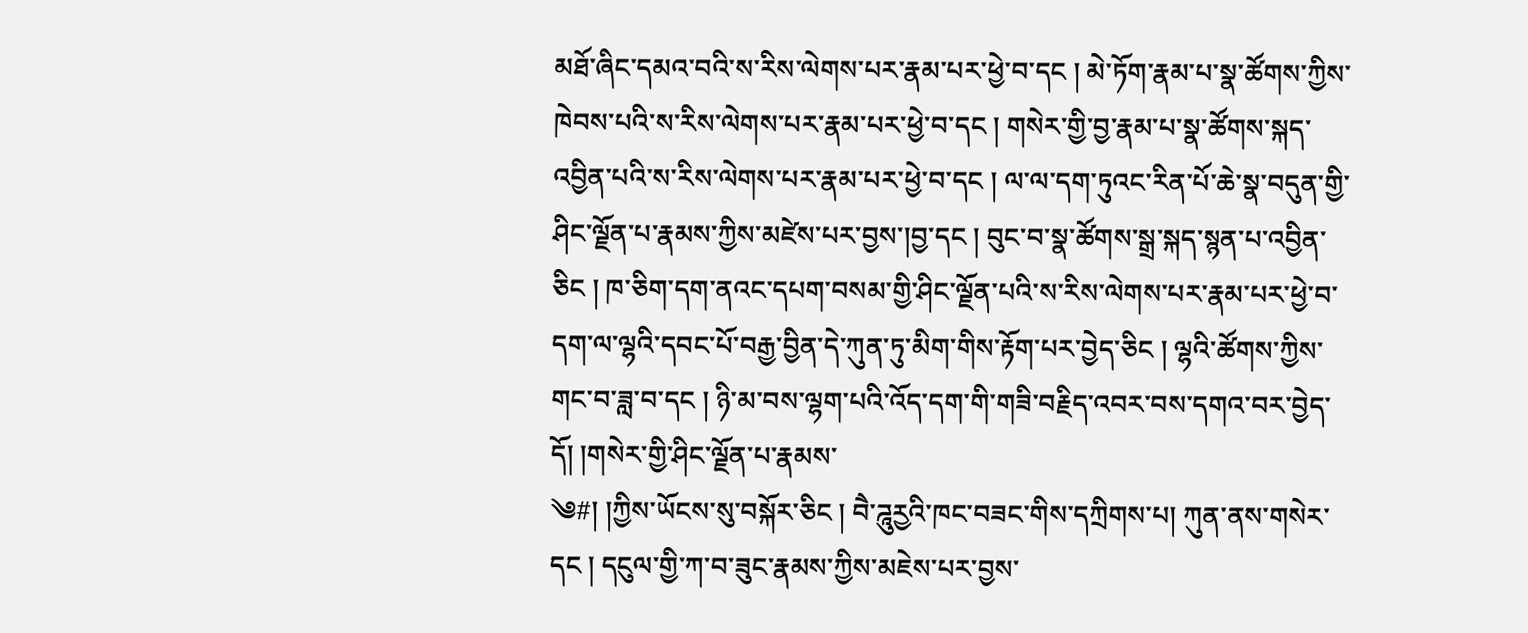མཐོ་ཞིང་དམའ་བའི་ས་རིས་ལེགས་པར་རྣམ་པར་ཕྱེ་བ་དང ། མེ་ཏོག་རྣམ་པ་སྣ་ཚོགས་ཀྱིས་ཁེབས་པའི་ས་རིས་ལེགས་པར་རྣམ་པར་ཕྱེ་བ་དང ། གསེར་གྱི་བྱ་རྣམ་པ་སྣ་ཚོགས་སྐད་འབྱིན་པའི་ས་རིས་ལེགས་པར་རྣམ་པར་ཕྱེ་བ་དང ། ལ་ལ་དག་ཏུའང་རིན་པོ་ཆེ་སྣ་བདུན་གྱི་ཤིང་ལྗོན་པ་རྣམས་ཀྱིས་མཛེས་པར་བྱས་།བྱ་དང ། བུང་བ་སྣ་ཚོགས་སྒྲ་སྐད་སྙན་པ་འབྱིན་ཅིང ། ཁ་ཅིག་དག་ནའང་དཔག་བསམ་གྱི་ཤིང་ལྗོན་པའི་ས་རིས་ལེགས་པར་རྣམ་པར་ཕྱེ་བ་དག་ལ་ལྷའི་དབང་པོ་བརྒྱ་བྱིན་དེ་ཀུན་ཏུ་མིག་གིས་རྟོག་པར་བྱེད་ཅིང ། ལྷའི་ཚོགས་ཀྱིས་གང་བ་ཟླ་བ་དང ། ཉི་མ་བས་ལྷག་པའི་འོད་དག་གི་གཟི་བརྗིད་འབར་བས་དགའ་བར་བྱེད་དོ། །གསེར་གྱི་ཤིང་ལྗོན་པ་རྣམས་
༄#། །ཀྱིས་ཡོངས་སུ་བསྐོར་ཅིང ། བཻ་ཌཱུརྱའི་ཁང་བཟང་གིས་དཀྲིགས་པ། ཀུན་ནས་གསེར་དང ། དངུལ་གྱི་ཀ་བ་ཟུང་རྣམས་ཀྱིས་མཇེས་པར་བྱས་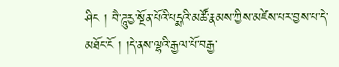ཤིང ། བཻ་ཌཱུརྱ་སྔོན་པོའི་པདྨའི་མཚོ་རྣམས་ཀྱིས་མཛེས་པར་བྱས་པ་དེ་མཐོང་ངོ ། །དེ་ནས་ལྷའི་རྒྱལ་པོ་བརྒྱ་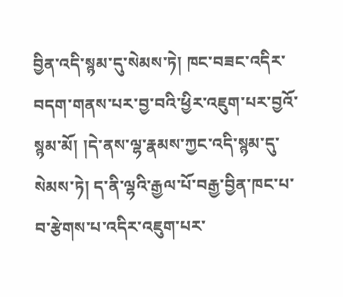བྱིན་འདི་སྙམ་དུ་སེམས་ཏེ། ཁང་བཟང་འདིར་བདག་གནས་པར་བྱ་བའི་ཕྱིར་འཇུག་པར་བྱའོ་སྙམ་མོ། །དེ་ནས་ལྷ་རྣམས་ཀྱང་འདི་སྙམ་དུ་སེམས་ཏེ། ད་ནི་ལྷའི་རྒྱལ་པོ་བརྒྱ་བྱིན་ཁང་པ་བ་རྩེགས་པ་འདིར་འཇུག་པར་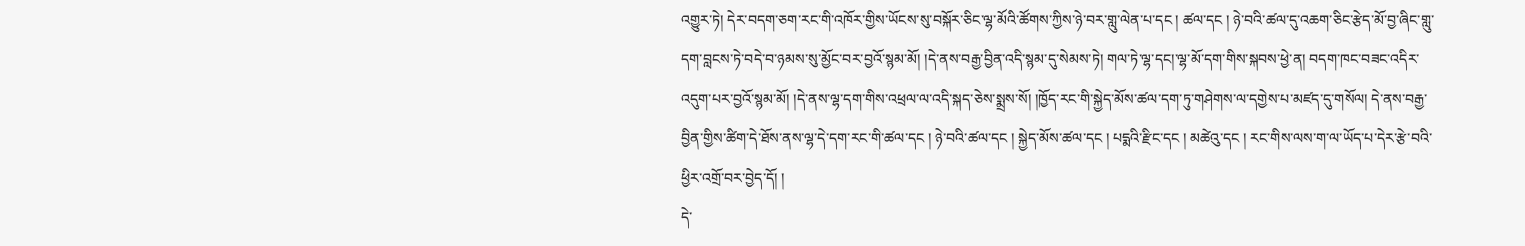འགྱུར་ཏེ། དེར་བདག་ཅག་རང་གི་འཁོར་གྱིས་ཡོངས་སུ་བསྐོར་ཅིང་ལྷ་མོའི་ཚོགས་ཀྱིས་ཉེ་བར་གླུ་ལེན་པ་དང ། ཚལ་དང ། ཉེ་བའི་ཚལ་དུ་འཆག་ཅིང་རྩེད་མོ་བྱ་ཞིང་གླུ་དག་བླངས་ཏེ་བདེ་བ་ཉམས་སུ་མྱོང་བར་བྱའོ་སྙམ་མོ། །དེ་ནས་བརྒྱ་བྱིན་འདི་སྙམ་དུ་སེམས་ཏེ། གལ་ཏེ་ལྷ་དང།་ལྷ་མོ་དག་གིས་སྐབས་ཕྱེ་ན། བདག་ཁང་བཟང་འདིར་འདུག་པར་བྱའོ་སྙམ་མོ། །དེ་ནས་ལྷ་དག་གིས་འཕྲལ་ལ་འདི་སྐད་ཅེས་སྨྲས་སོ། །ཁྱོད་རང་གི་སྐྱེད་མོས་ཚལ་དག་ཏུ་གཤེགས་ལ་དགྱེས་པ་མཛད་དུ་གསོལ། དེ་ནས་བརྒྱ་བྱིན་གྱིས་ཚིག་དེ་ཐོས་ནས་ལྷ་དེ་དག་རང་གི་ཚལ་དང ། ཉེ་བའི་ཚལ་དང ། སྐྱེད་མོས་ཚལ་དང ། པདྨའི་རྫིང་དང ། མཚེའུ་དང ། རང་གིས་ལས་ག་ལ་ཡོད་པ་དེར་རྩེ་བའི་ཕྱིར་འགྲོ་བར་བྱེད་དོ། །
དེ་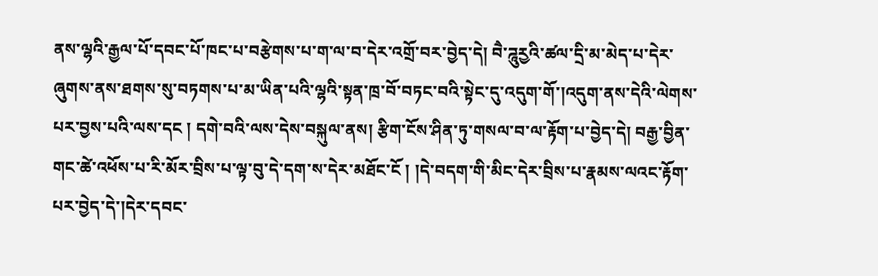ནས་ལྷའི་རྒྱལ་པོ་དབང་པོ་ཁང་པ་བརྩེགས་པ་ག་ལ་བ་དེར་འགྲོ་བར་བྱེད་དེ། བཻ་ཌཱུརྱའི་ཚལ་དྲི་མ་མེད་པ་དེར་ཞུགས་ནས་ཐགས་སུ་བཏགས་པ་མ་ཡིན་པའི་ལྷའི་སྟན་ཁྲ་བོ་བཏང་བའི་སྟེང་དུ་འདུག་གོ་།འདུག་ནས་དེའི་ལེགས་པར་བྱས་པའི་ལས་དང ། དགེ་བའི་ལས་དེས་བསྐུལ་ནས། རྩིག་ངོས་ཤིན་ཏུ་གསལ་བ་ལ་རྟོག་པ་བྱེད་དེ། བརྒྱ་བྱིན་གང་ཚེ་འཕོས་པ་རི་མོར་བྲིས་པ་ལྟ་བུ་དེ་དག་ས་དེར་མཐོང་ངོ ། །དེ་བདག་གི་མིང་དེར་བྲིས་པ་རྣམས་ལའང་རྟོག་པར་བྱེད་དེ་།དེར་དབང་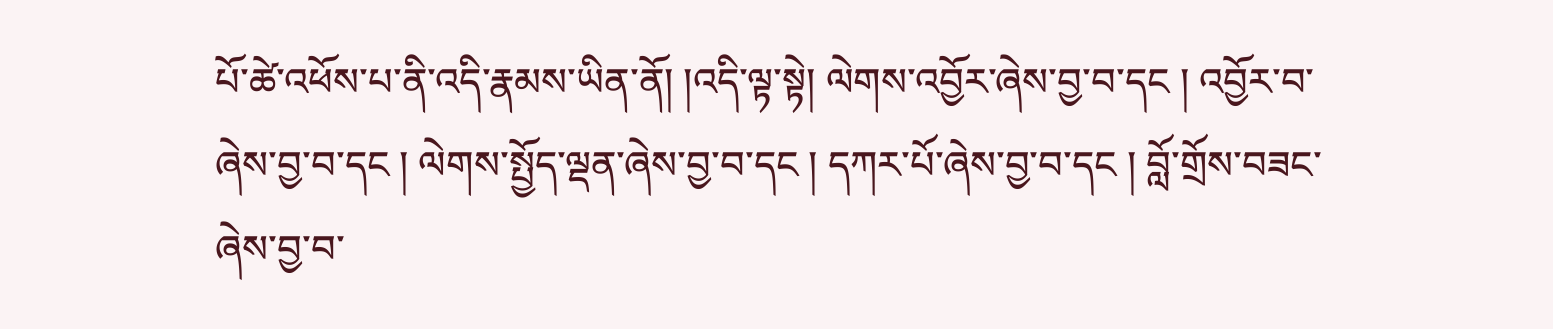པོ་ཚེ་འཕོས་པ་ནི་འདི་རྣམས་ཡིན་ནོ། །འདི་ལྟ་སྟེ། ལེགས་འབྱོར་ཞེས་བྱ་བ་དང ། འབྱོར་བ་ཞེས་བྱ་བ་དང ། ལེགས་སྤྱོད་ལྡན་ཞེས་བྱ་བ་དང ། དཀར་པོ་ཞེས་བྱ་བ་དང ། བློ་གྲོས་བཟང་ཞེས་བྱ་བ་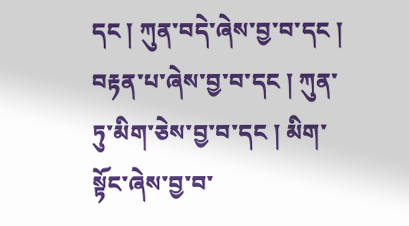དང ། ཀུན་བདེ་ཞེས་བྱ་བ་དང ། བརྟན་པ་ཞེས་བྱ་བ་དང ། ཀུན་ཏུ་མིག་ཅེས་བྱ་བ་དང ། མིག་སྟོང་ཞེས་བྱ་བ་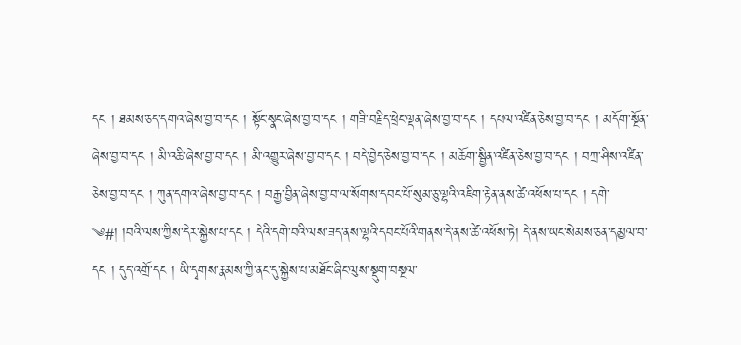དང ། ཐམས་ཅད་དགའ་ཞེས་བྱ་བ་དང ། སྟོང་སྣང་ཞེས་བྱ་བ་དང ། གཟི་བརྗིད་ཕྲེང་ལྡན་ཞེས་བྱ་བ་དང ། དཔལ་འཛིན་ཅེས་བྱ་བ་དང ། མདོག་སྔོན་ཞེས་བྱ་བ་དང ། མི་འཆི་ཞེས་བྱ་བ་དང ། མི་འགྱུར་ཞེས་བྱ་བ་དང ། བདེ་བྱེད་ཅེས་བྱ་བ་དང ། མཆོག་སྦྱིན་འཛིན་ཅེས་བྱ་བ་དང ། བཀྲ་ཤིས་འཛིན་ཅེས་བྱ་བ་དང ། ཀུན་དགའ་ཞེས་བྱ་བ་དང ། བརྒྱ་བྱིན་ཞེས་བྱ་བ་ལ་སོགས་དབང་པོ་སུམ་ཅུ་ལྷའི་འཇིག་རྟེན་ནས་ཚེ་འཕོས་པ་དང ། དགེ་
༄#། །བའི་ལས་ཀྱིས་དེར་སྐྱེས་པ་དང ། དེའི་དགེ་བའི་ལས་ཟད་ནས་ལྷའི་དབང་པོའི་གནས་དེ་ནས་ཚེ་འཕོས་ཏེ། དེ་ནས་ཡང་སེམས་ཅན་དམྱལ་བ་དང ། དུད་འགྲོ་དང ། ཡི་དྭགས་རྣམས་ཀྱི་ནང་དུ་སྐྱེས་པ་མཐོང་ཞིང་ལུས་སྡུག་བསྔལ་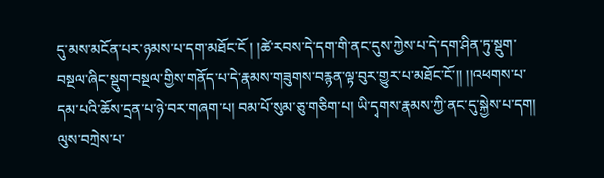དུ་མས་མངོན་པར་ཉམས་པ་དག་མཐོང་ངོ ། །ཚེ་རབས་དེ་དག་གི་ནང་དུས་ཀྱེས་པ་དེ་དག་ཤིན་ཏུ་སྡུག་བསྔལ་ཞིང་སྡུག་བསྔལ་གྱིས་གནོད་པ་དེ་རྣམས་གཟུགས་བརྙན་ལྟ་བུར་གྱུར་པ་མཐོང་ངོ་།། །།འཕགས་པ་དམ་པའི་ཆོས་དྲན་པ་ཉེ་བར་གཞག་པ། བམ་པོ་སུམ་ཅུ་གཅིག་པ། ཡི་དྭགས་རྣམས་ཀྱི་ནང་དུ་སྐྱེས་པ་དག། ལུས་བཀྲེས་པ་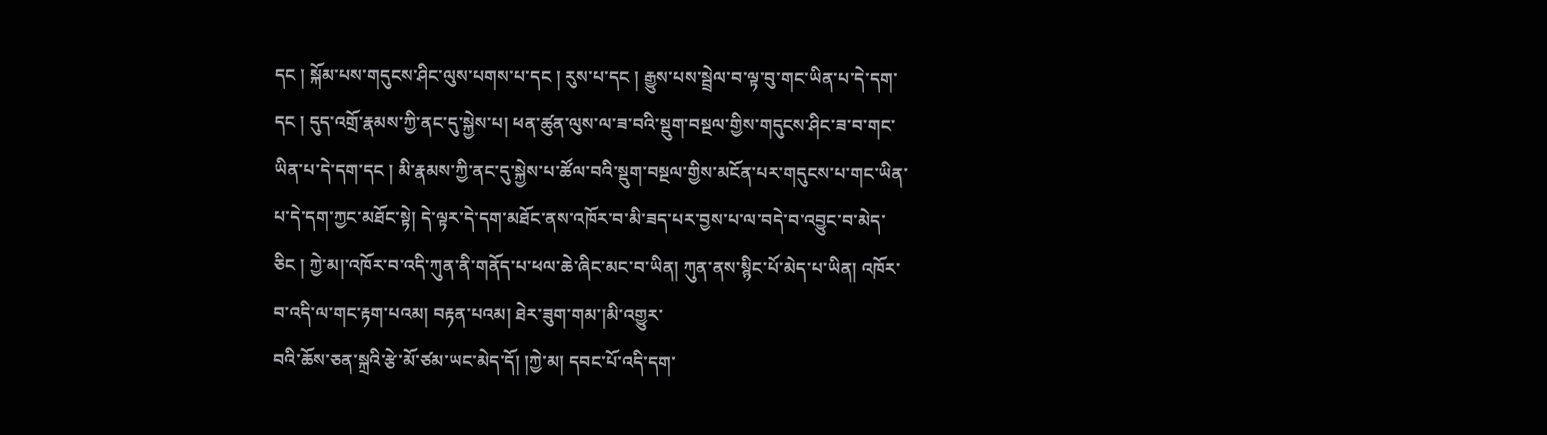དང ། སྐོམ་པས་གདུངས་ཤིང་ལུས་པགས་པ་དང ། རུས་པ་དང ། རྒྱུས་པས་སྦྲེལ་བ་ལྟ་བུ་གང་ཡིན་པ་དེ་དག་དང ། དུད་འགྲོ་རྣམས་ཀྱི་ནང་དུ་སྐྱེས་པ། ཕན་ཚུན་ལུས་ལ་ཟ་བའི་སྡུག་བསྔལ་གྱིས་གདུངས་ཤིང་ཟ་བ་གང་ཡིན་པ་དེ་དག་དང ། མི་རྣམས་ཀྱི་ནང་དུ་སྐྱེས་པ་ཚོལ་བའི་སྡུག་བསྔལ་གྱིས་མངོན་པར་གདུངས་པ་གང་ཡིན་པ་དེ་དག་ཀྱང་མཐོང་སྟེ། དེ་ལྟར་དེ་དག་མཐོང་ནས་འཁོར་བ་མི་ཟད་པར་བྱས་པ་ལ་བདེ་བ་འབྱུང་བ་མེད་ཅིང ། ཀྱེ་མ།་འཁོར་བ་འདི་ཀུན་ནི་གནོད་པ་ཕལ་ཆེ་ཞིང་མང་བ་ཡིན། ཀུན་ནས་སྙིང་པོ་མེད་པ་ཡིན། འཁོར་བ་འདི་ལ་གང་རྟག་པའམ། བརྟན་པའམ། ཐེར་ཟུག་གམ་།མི་འགྱུར་
བའི་ཆོས་ཅན་སྐྲའི་རྩེ་མོ་ཙམ་ཡང་མེད་དོ། །ཀྱེ་མ། དབང་པོ་འདི་དག་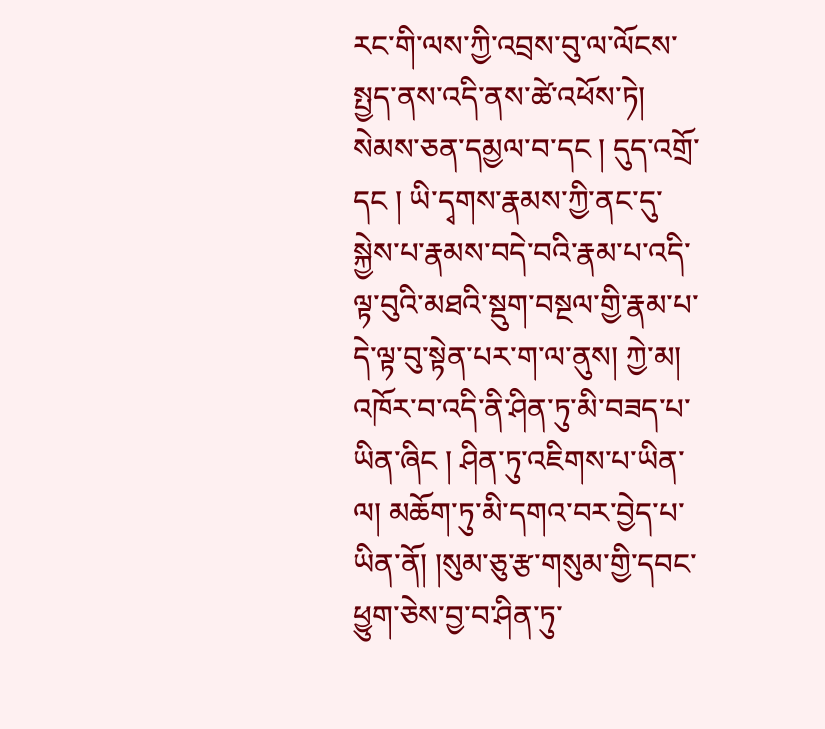རང་གི་ལས་ཀྱི་འབྲས་བུ་ལ་ལོངས་སྤྱད་ནས་འདི་ནས་ཚེ་འཕོས་ཏེ། སེམས་ཅན་དམྱལ་བ་དང ། དུད་འགྲོ་དང ། ཡི་དྭགས་རྣམས་ཀྱི་ནང་དུ་སྐྱེས་པ་རྣམས་བདེ་བའི་རྣམ་པ་འདི་ལྟ་བུའི་མཐའི་སྡུག་བསྔལ་གྱི་རྣམ་པ་དེ་ལྟ་བུ་སྟེན་པར་ག་ལ་ནུས། ཀྱེ་མ། འཁོར་བ་འདི་ནི་ཤིན་ཏུ་མི་བཟད་པ་ཡིན་ཞིང ། ཤིན་ཏུ་འཇིགས་པ་ཡིན་ལ། མཆོག་ཏུ་མི་དགའ་བར་བྱེད་པ་ཡིན་ནོ། །སུམ་ཅུ་རྩ་གསུམ་གྱི་དབང་ཕྱུག་ཅེས་བྱ་བ་ཤིན་ཏུ་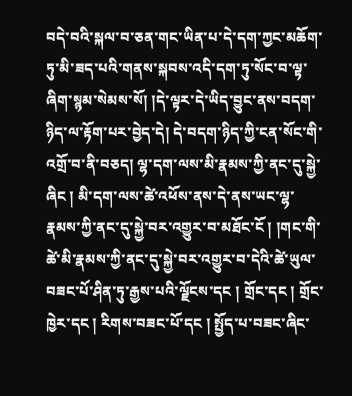བདེ་བའི་སྐལ་བ་ཅན་གང་ཡིན་པ་དེ་དག་ཀྱང་མཆོག་ཏུ་མི་ཟད་པའི་གནས་སྐབས་འདི་དག་ཏུ་སོང་བ་ལྟ་ཞིག་སྙམ་སེམས་སོ། །དེ་ལྟར་དེ་ཡིད་བྱུང་ནས་བདག་ཉིད་ལ་རྟོག་པར་བྱེད་དེ། དེ་བདག་ཉིད་ཀྱི་ངན་སོང་གི་འགྲོ་བ་ནི་བཅད། ལྷ་དག་ལས་མི་རྣམས་ཀྱི་ནང་དུ་སྐྱེ་ཞིང ། མི་དག་ལས་ཚེ་འཕོས་ནས་དེ་ནས་ཡང་ལྷ་རྣམས་ཀྱི་ནང་དུ་སྐྱེ་བར་འགྱུར་བ་མཐོང་ངོ ། །གང་གི་ཚེ་མི་རྣམས་ཀྱི་ནང་དུ་སྐྱེ་བར་འགྱུར་བ་དེའི་ཚེ་ཡུལ་བཟང་པོ་ཤིན་ཏུ་རྒྱས་པའི་ལྗོངས་དང ། གྲོང་དང ། གྲོང་ཁྱེར་དང ། རིགས་བཟང་པོ་དང ། སྤྱོད་པ་བཟང་ཞིང་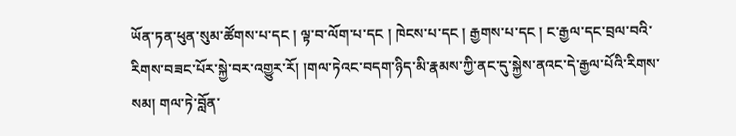ཡོན་ཏན་ཕུན་སུམ་ཚོགས་པ་དང ། ལྟ་བ་ལོག་པ་དང ། ཁེངས་པ་དང ། རྒྱགས་པ་དང ། ང་རྒྱལ་དང་བྲལ་བའི་རིགས་བཟང་པོར་སྐྱེ་བར་འགྱུར་རོ། །གལ་ཏེའང་བདག་ཉིད་མི་རྣམས་ཀྱི་ནང་དུ་སྐྱེས་ནའང་དེ་རྒྱལ་པོའི་རིགས་སམ། གལ་ཏེ་བློན་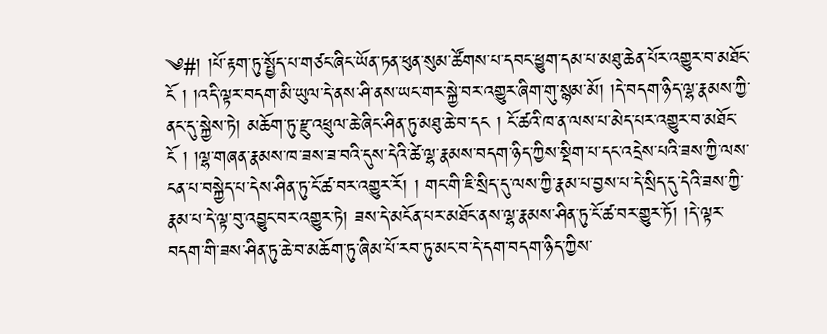༄#། །པོ་རྟག་ཏུ་སྤྱོད་པ་གཙང་ཞིང་ཡོན་ཏན་ཕུན་སུམ་ཚོགས་པ་དབང་ཕྱུག་དམ་པ་མཐུ་ཆེན་པོར་འགྱུར་བ་མཐོང་ངོ ། །འདི་ལྟར་བདག་མི་ཡུལ་དེ་ནས་ཤི་ནས་ཡང་གར་སྐྱེ་བར་འགྱུར་ཞིག་གུ་སྙམ་མོ། །དེ་བདག་ཉིད་ལྷ་རྣམས་ཀྱི་ནང་དུ་སྐྱེས་ཏེ། མཆོག་ཏུ་རྫུ་འཕྲུལ་ཆེ་ཞིང་ཤིན་ཏུ་མཐུ་ཆེ་བ་དང ། ངོ་ཚའི་ཁ་ན་ལས་པ་མེད་པར་འགྱུར་བ་མཐོང་ངོ ། །ལྷ་གཞན་རྣམས་ཁ་ཟས་ཟ་བའི་དུས་དེའི་ཚེ་ལྷ་རྣམས་བདག་ཉིད་ཀྱིས་སྡིག་པ་དང་འདྲེས་པའི་ཟས་ཀྱི་ལས་ངན་པ་བསྐྱེད་པ་དེས་ཤིན་ཏུ་ངོ་ཚ་བར་འགྱུར་རོ། ། གང་གི་ཇི་སྲིད་དུ་ལས་ཀྱི་རྣམ་པ་བྱས་པ་དེ་སྲིད་དུ་དེའི་ཟས་ཀྱི་རྣམ་པ་དེ་ལྟ་བུ་འབྱུང་བར་འགྱུར་ཏེ། ཟས་དེ་མངོན་པར་མཐོང་ནས་ལྷ་རྣམས་ཤིན་ཏུ་ངོ་ཚ་བར་གྱུར་ཏོ། །དེ་ལྟར་བདག་གི་ཟས་ཤིན་ཏུ་ཆེ་བ་མཆོག་ཏུ་ཞིམ་པོ་རབ་ཏུ་མང་བ་དེ་དག་བདག་ཉིད་ཀྱིས་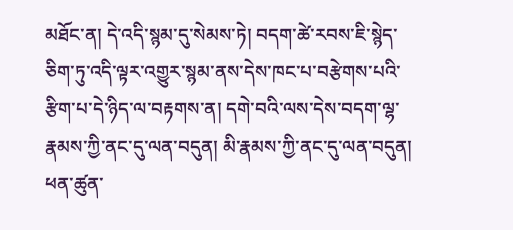མཐོང་ན། དེ་འདི་སྙམ་དུ་སེམས་ཏེ། བདག་ཚེ་རབས་ཇི་སྙེད་ཅིག་ཏུ་འདི་ལྟར་འགྱུར་སྙམ་ནས་དེས་ཁང་པ་བརྩེགས་པའི་རྩིག་པ་དེ་ཉིད་ལ་བརྟགས་ན། དགེ་བའི་ལས་དེས་བདག་ལྷ་རྣམས་ཀྱི་ནང་དུ་ལན་བདུན། མི་རྣམས་ཀྱི་ནང་དུ་ལན་བདུན། ཕན་ཚུན་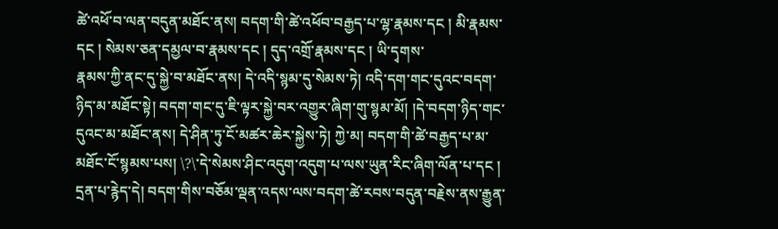ཚེ་འཕོ་བ་ལན་བདུན་མཐོང་ནས། བདག་གི་ཚེ་འཕོབ་བརྒྱད་པ་ལྷ་རྣམས་དང ། མི་རྣམས་དང ། སེམས་ཅན་དམྱལ་བ་རྣམས་དང ། དུད་འགྲོ་རྣམས་དང ། ཡི་དྭགས་
རྣམས་ཀྱི་ནང་དུ་སྐྱེ་བ་མཐོང་ནས། དེ་འདི་སྙམ་དུ་སེམས་ཏེ། འདི་དག་གང་དུའང་བདག་ཉིད་མ་མཐོང་སྟེ། བདག་གང་དུ་ཇི་ལྟར་སྐྱེ་བར་འགྱུར་ཞིག་གུ་སྙམ་མོ། །དེ་བདག་ཉིད་གང་དུའང་མ་མཐོང་ནས། དེ་ཤིན་ཏུ་ངོ་མཚར་ཆེར་སྐྱེས་ཏེ། ཀྱེ་མ། བདག་གི་ཚེ་བརྒྱད་པ་མ་མཐོང་ངོ་སྙམས་པས། \?\་དེ་སེམས་ཤིང་འདུག་འདུག་པ་ལས་ཡུན་རིང་ཞིག་ལོན་པ་དང ། དྲན་པ་རྙེད་དེ། བདག་གིས་བཅོམ་ལྡན་འདས་ལས་བདག་ཚེ་རབས་བདུན་བརྗེས་ནས་རྒྱུན་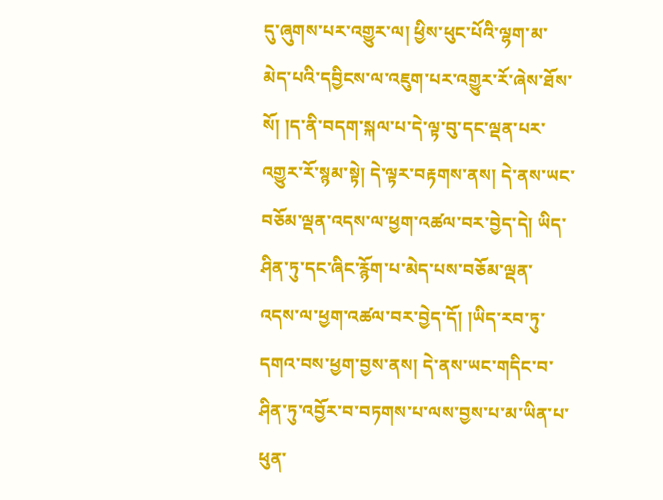དུ་ཞུགས་པར་འགྱུར་ལ། ཕྱིས་ཕུང་པོའི་ལྷག་མ་མེད་པའི་དབྱིངས་ལ་འཇུག་པར་འགྱུར་རོ་ཞེས་ཐོས་སོ། །ད་ནི་བདག་སྐལ་པ་དེ་ལྟ་བུ་དང་ལྡན་པར་འགྱུར་རོ་སྙམ་སྟེ། དེ་ལྟར་བརྟགས་ནས། དེ་ནས་ཡང་བཅོམ་ལྡན་འདས་ལ་ཕྱག་འཚལ་བར་བྱེད་དེ། ཡིད་ཤིན་ཏུ་དང་ཞིང་རྙོག་པ་མེད་པས་བཅོམ་ལྡན་འདས་ལ་ཕྱག་འཚལ་བར་བྱེད་དོ། །ཡིད་རབ་ཏུ་དགའ་བས་ཕྱག་བྱས་ནས། དེ་ནས་ཡང་གདིང་བ་ཤིན་ཏུ་འབྱོར་བ་བཏགས་པ་ལས་བྱས་པ་མ་ཡིན་པ་ཕུན་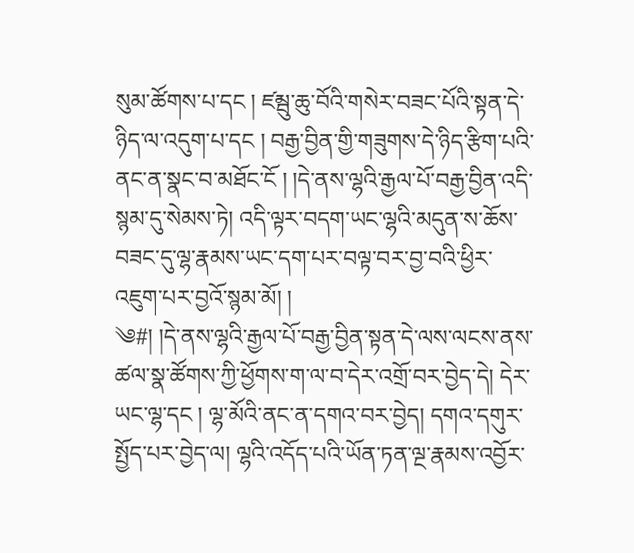སུམ་ཚོགས་པ་དང ། ཛམྦུ་ཆུ་བོའི་གསེར་བཟང་པོའི་སྟན་དེ་ཉིད་ལ་འདུག་པ་དང ། བརྒྱ་བྱིན་གྱི་གཟུགས་དེ་ཉིད་རྩིག་པའི་ནང་ན་སྣང་བ་མཐོང་ངོ ། །དེ་ནས་ལྷའི་རྒྱལ་པོ་བརྒྱ་བྱིན་འདི་སྙམ་དུ་སེམས་ཏེ། འདི་ལྟར་བདག་ཡང་ལྷའི་མདུན་ས་ཆོས་བཟང་དུ་ལྷ་རྣམས་ཡང་དག་པར་བལྟ་བར་བྱ་བའི་ཕྱིར་འཇུག་པར་བྱའོ་སྙམ་མོ། །
༄#། །དེ་ནས་ལྷའི་རྒྱལ་པོ་བརྒྱ་བྱིན་སྟན་དེ་ལས་ལངས་ནས་ཚལ་སྣ་ཚོགས་ཀྱི་ཕྱོགས་ག་ལ་བ་དེར་འགྲོ་བར་བྱེད་དེ། དེར་ཡང་ལྷ་དང ། ལྷ་མོའི་ནང་ན་དགའ་བར་བྱེད། དགའ་དགུར་སྤྱོད་པར་བྱེད་ལ། ལྷའི་འདོད་པའི་ཡོན་ཏན་ལྔ་རྣམས་འབྱོར་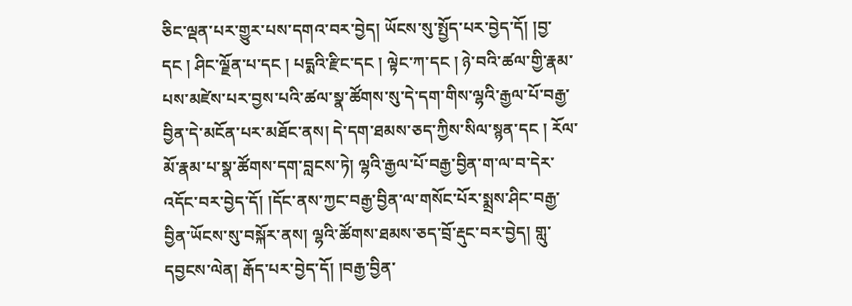ཅིང་ལྡན་པར་གྱུར་པས་དགའ་བར་བྱེད། ཡོངས་སུ་སྤྱོད་པར་བྱེད་དོ། །བྱ་དང ། ཤིང་ལྗོན་པ་དང ། པདྨའི་རྫིང་དང ། ལྟེང་ཀ་དང ། ཉེ་བའི་ཚལ་གྱི་རྣམ་པས་མཛེས་པར་བྱས་པའི་ཚལ་སྣ་ཚོགས་སུ་དེ་དག་གིས་ལྷའི་རྒྱལ་པོ་བརྒྱ་བྱིན་དེ་མངོན་པར་མཐོང་ནས། དེ་དག་ཐམས་ཅད་ཀྱིས་སིལ་སྙན་དང ། རོལ་མོ་རྣམ་པ་སྣ་ཚོགས་དག་བླངས་ཏེ། ལྷའི་རྒྱལ་པོ་བརྒྱ་བྱིན་ག་ལ་བ་དེར་འདོང་བར་བྱེད་དོ། །དོང་ནས་ཀྱང་བརྒྱ་བྱིན་ལ་གསོང་པོར་སྨྲས་ཤིང་བརྒྱ་བྱིན་ཡོངས་སུ་བསྐོར་ནས། ལྷའི་ཚོགས་ཐམས་ཅད་བྲོ་རྡུང་བར་བྱེད། གླུ་དབྱངས་ལེན། རྒོད་པར་བྱེད་དོ། །བརྒྱ་བྱིན་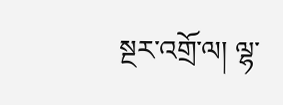སྔར་འགྲོ་ལ། ལྷ་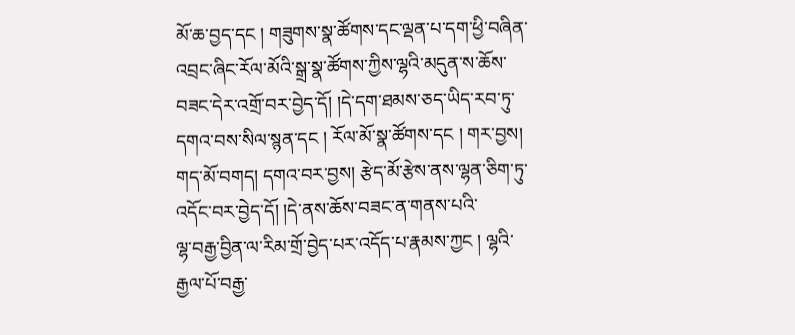མོ་ཆ་བྱད་དང ། གཟུགས་སྣ་ཚོགས་དང་ལྡན་པ་དག་ཕྱི་བཞིན་འབྲང་ཞིང་རོལ་མོའི་སྒྲ་སྣ་ཚོགས་ཀྱིས་ལྷའི་མདུན་ས་ཆོས་བཟང་དེར་འགྲོ་བར་བྱེད་དོ། །དེ་དག་ཐམས་ཅད་ཡིད་རབ་ཏུ་དགའ་བས་སིལ་སྙན་དང ། རོལ་མོ་སྣ་ཚོགས་དང ། གར་བྱས། གད་མོ་བགད། དགའ་བར་བྱས། རྩེད་མོ་རྩེས་ནས་ལྷན་ཅིག་ཏུ་འདོང་བར་བྱེད་དོ། །དེ་ནས་ཆོས་བཟང་ན་གནས་པའི་
ལྷ་བརྒྱ་བྱིན་ལ་རིམ་གྲོ་བྱེད་པར་འདོད་པ་རྣམས་ཀྱང ། ལྷའི་རྒྱལ་པོ་བརྒྱ་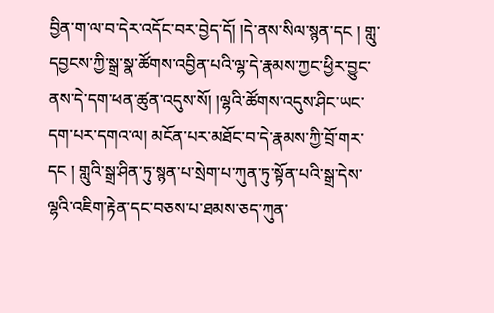བྱིན་ག་ལ་བ་དེར་འདོང་བར་བྱེད་དོ། །དེ་ནས་སིལ་སྙན་དང ། གླུ་དབྱངས་ཀྱི་སྒྲ་སྣ་ཚོགས་འབྱིན་པའི་ལྷ་དེ་རྣམས་ཀྱང་ཕྱིར་བྱུང་ནས་དེ་དག་ཕན་ཚུན་འདུས་སོ། །ལྷའི་ཚོགས་འདུས་ཤིང་ཡང་དག་པར་དགའ་ལ། མངོན་པར་མཐོང་བ་དེ་རྣམས་ཀྱི་བྲོ་གར་དང ། གླུའི་སྒྲ་ཤིན་ཏུ་སྙན་པ་སྲེག་པ་ཀུན་ཏུ་སྟོན་པའི་སྒྲ་དེས་ལྷའི་འཇིག་རྟེན་དང་བཅས་པ་ཐམས་ཅད་ཀུན་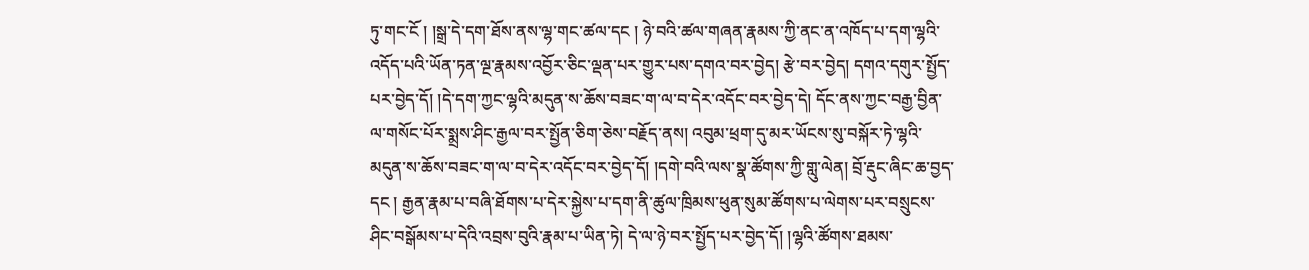ཏུ་གང་ངོ ། །སྒྲ་དེ་དག་ཐོས་ནས་ལྷ་གང་ཚལ་དང ། ཉེ་བའི་ཚལ་གཞན་རྣམས་ཀྱི་ནང་ན་འཁོད་པ་དག་ལྷའི་འདོད་པའི་ཡོན་ཏན་ལྔ་རྣམས་འབྱོར་ཅིང་ལྡན་པར་གྱུར་པས་དགའ་བར་བྱེད། རྩེ་བར་བྱེད། དགའ་དགུར་སྤྱོད་པར་བྱེད་དོ། །དེ་དག་ཀྱང་ལྷའི་མདུན་ས་ཆོས་བཟང་ག་ལ་བ་དེར་འདོང་བར་བྱེད་དེ། དོང་ནས་ཀྱང་བརྒྱ་བྱིན་ལ་གསོང་པོར་སྨྲས་ཤིང་རྒྱལ་བར་སྤྱོན་ཅིག་ཅེས་བརྗོད་ནས། འབུམ་ཕྲག་དུ་མར་ཡོངས་སུ་བསྐོར་ཏེ་ལྷའི་མདུན་ས་ཆོས་བཟང་ག་ལ་བ་དེར་འདོང་བར་བྱེད་དོ། །དགེ་བའི་ལས་སྣ་ཚོགས་ཀྱི་གླུ་ལེན། བྲོ་རྡུང་ཞིང་ཆ་བྱད་དང ། རྒྱན་རྣམ་པ་བཞི་ཐོགས་པ་དེར་སྐྱེས་པ་དག་ནི་ཚུལ་ཁྲིམས་ཕུན་སུམ་ཚོགས་པ་ལེགས་པར་བསྲུངས་ཤིང་བསྒོམས་པ་དེའི་འབྲས་བུའི་རྣམ་པ་ཡིན་ཏེ། དེ་ལ་ཉེ་བར་སྤྱོད་པར་བྱེད་དོ། །ལྷའི་ཚོགས་ཐམས་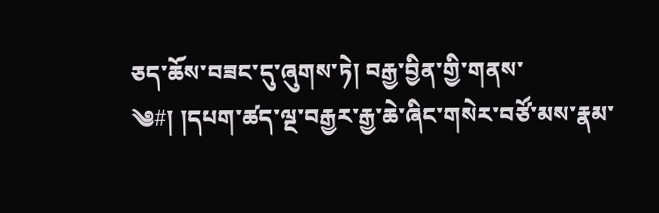ཅད་ཆོས་བཟང་དུ་ཞུགས་ཏེ། བརྒྱ་བྱིན་གྱི་གནས་
༄#། །དཔག་ཚད་ལྔ་བརྒྱར་རྒྱ་ཆེ་ཞིང་གསེར་བཙོ་མས་རྣམ་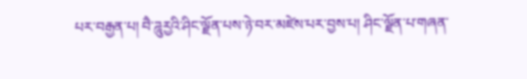པར་བརྒྱན་པ། བཻ་ཌཱུརྱའི་ཤིང་ལྗོན་པས་ཉེ་བར་མཛེས་པར་བྱས་པ། ཤིང་ལྗོན་པ་གཞན་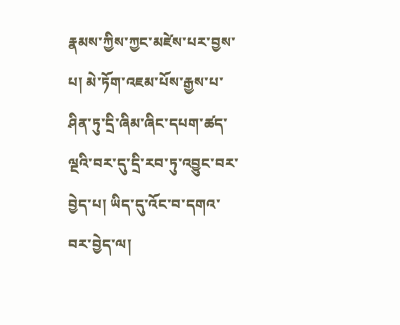རྣམས་ཀྱིས་ཀྱང་མཛེས་པར་བྱས་པ། མེ་ཏོག་འཇམ་པོས་རྒྱས་པ་ཤིན་ཏུ་དྲི་ཞིམ་ཞིང་དཔག་ཚད་ལྔའི་བར་དུ་དྲི་རབ་ཏུ་འབྱུང་བར་བྱེད་པ། ཡིད་དུ་འོང་བ་དགའ་བར་བྱེད་ལ།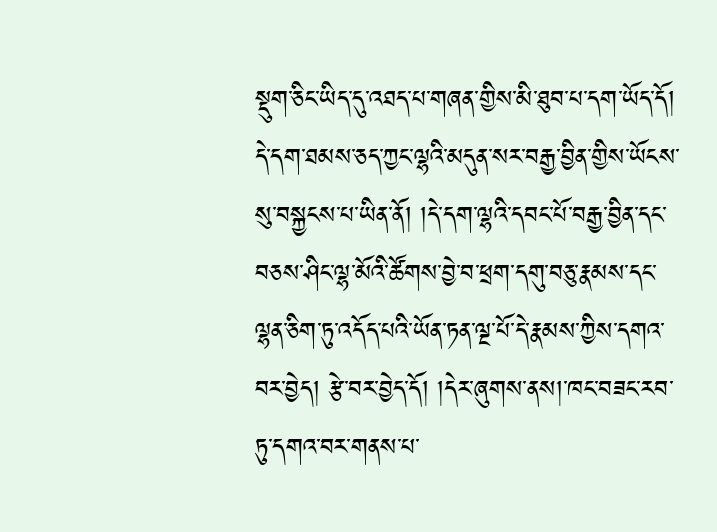སྡུག་ཅིང་ཡིད་དུ་འཐད་པ་གཞན་གྱིས་མི་ཐུབ་པ་དག་ཡོད་དོ། དེ་དག་ཐམས་ཅད་ཀྱང་ལྷའི་མདུན་སར་བརྒྱ་བྱིན་གྱིས་ཡོངས་སུ་བསྐྱངས་པ་ཡིན་ནོ། །དེ་དག་ལྷའི་དབང་པོ་བརྒྱ་བྱིན་དང་བཅས་ཤིང་ལྷ་མོའི་ཚོགས་བྱེ་བ་ཕྲག་དགུ་བཅུ་རྣམས་དང་ལྷན་ཅིག་ཏུ་འདོད་པའི་ཡོན་ཏན་ལྔ་པོ་དེ་རྣམས་ཀྱིས་དགའ་བར་བྱེད། རྩེ་བར་བྱེད་དོ། །དེར་ཞུགས་ནས།་ཁང་བཟང་རབ་ཏུ་དགའ་བར་གནས་པ་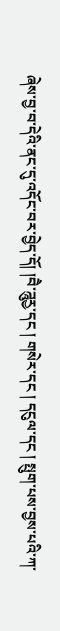ཞེས་བྱ་བ་དེའི་ནང་དུ་འདོང་བར་བྱེད་དོ། །བཻ་ཌཱུརྱ་དང ། གསེར་དང ། དངུལ་དང ། སྤུག་པས་བྱས་པའི་ཀ་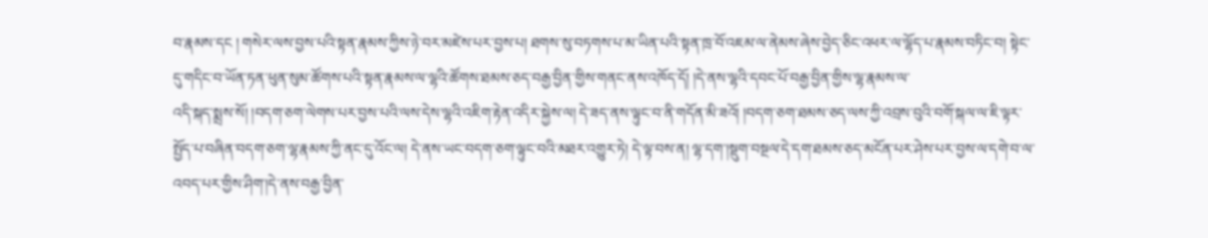བ་རྣམས་དང ། གསེར་ལས་བྱས་པའི་སྟན་རྣམས་ཀྱིས་ཉེ་བར་མཛེས་པར་བྱས་པ། ཐགས་སུ་བཏགས་པ་མ་ཡིན་པའི་སྟན་ཁྲ་བོ་འཇམ་ལ་ནེམས་ཞེས་བྱེད་ཅིང་འཕར་ལ་ལྷོད་པ་རྣམས་བཏིང་བ། སྟེང་དུ་གདིང་བ་ཡོན་ཏན་ཕུན་སུམ་ཚོགས་པའི་སྟན་རྣམས་ལ་ལྷའི་ཚོགས་ཐམས་ཅད་བརྒྱ་བྱིན་གྱིས་གནང་ནས་འཁོད་དོ། །དེ་ནས་ལྷའི་དབང་པོ་བརྒྱ་བྱིན་གྱིས་ལྷ་རྣམས་ལ་
འདི་སྐད་སྨྲས་སོ། །བདག་ཅག་ལེགས་པར་བྱས་པའི་ལས་དེས་ལྷའི་འཇིག་རྟེན་འདིར་སྐྱེས་ལ། དེ་ཟད་ནས་ལྟུང་བ་ནི་གདོན་མི་ཟའོ། །བདག་ཅག་ཐམས་ཅད་ལས་ཀྱི་འབྲས་བུའི་བགོ་སྐལ་ལ་ཇི་ལྟར་སྤྱོད་པ་བཞིན་བདག་ཅག་ལྷ་རྣམས་ཀྱི་ནང་དུ་འོང་ལ། དེ་ནས་ཡང་བདག་ཅག་ལྟུང་བའི་མཐར་འགྱུར་ཏེ། དེ་ལྟ་བས་ན། ལྷ་དག་།སྡུག་བསྔལ་དེ་དག་ཐམས་ཅད་མངོན་པར་ཤེས་པར་བྱས་ལ་དགེ་བ་ལ་འབད་པར་གྱིས་ཤིག་།དེ་ནས་བརྒྱ་བྱིན་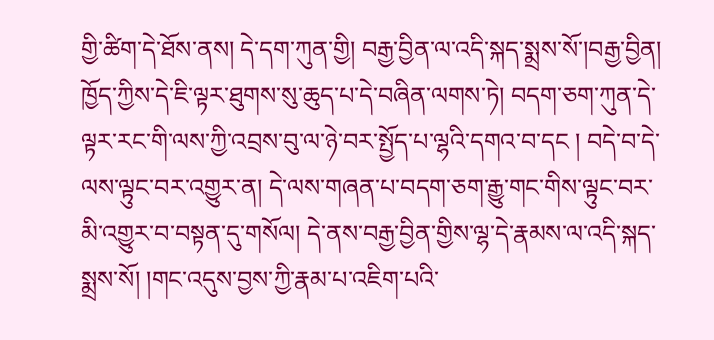གྱི་ཚིག་དེ་ཐོས་ནས། དེ་དག་ཀུན་གྱི། བརྒྱ་བྱིན་ལ་འདི་སྐད་སྨྲས་སོ་།བརྒྱ་བྱིན། ཁྱོད་ཀྱིས་དེ་ཇི་ལྟར་ཐུགས་སུ་ཆུད་པ་དེ་བཞིན་ལགས་ཏེ། བདག་ཅག་ཀུན་དེ་ལྟར་རང་གི་ལས་ཀྱི་འབྲས་བུ་ལ་ཉེ་བར་སྤྱོད་པ་ལྷའི་དགའ་བ་དང ། བདེ་བ་དེ་ལས་ལྟུང་བར་འགྱུར་ན། དེ་ལས་གཞན་པ་བདག་ཅག་རྒྱུ་གང་གིས་ལྟུང་བར་མི་འགྱུར་བ་བསྟན་དུ་གསོལ། དེ་ནས་བརྒྱ་བྱིན་གྱིས་ལྷ་དེ་རྣམས་ལ་འདི་སྐད་སྨྲས་སོ། །གང་འདུས་བྱས་ཀྱི་རྣམ་པ་འཇིག་པའི་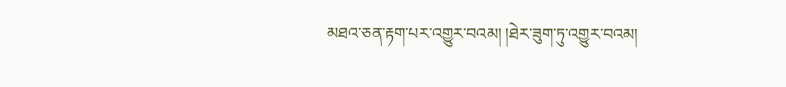མཐའ་ཅན་རྟག་པར་འགྱུར་བའམ། །ཐེར་ཟུག་ཏུ་འགྱུར་བའམ།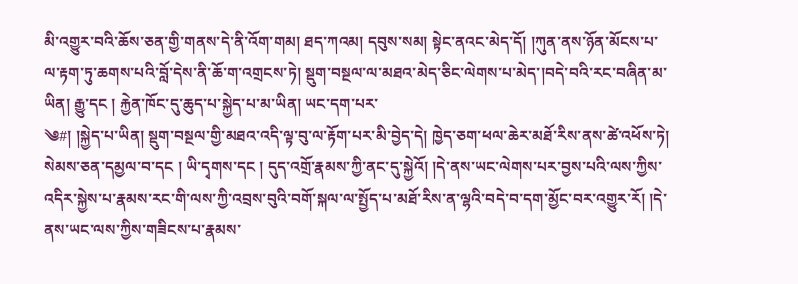མི་འགྱུར་བའི་ཆོས་ཅན་གྱི་གནས་དེ་ནི་འོག་གམ། ཐད་ཀའམ། དབུས་སམ། སྟེང་ནའང་མེད་དོ། །ཀུན་ནས་ཉོན་མོངས་པ་ལ་རྟག་ཏུ་ཆགས་པའི་བློ་དེས་ནི་ཆོ་ག་འགྲངས་ཏེ། སྡུག་བསྔལ་ལ་མཐའ་མེད་ཅིང་ལེགས་པ་མེད་།བདེ་བའི་རང་བཞིན་མ་ཡིན། རྒྱུ་དང ། རྐྱེན་ཁོང་དུ་ཆུད་པ་སྐྱེད་པ་མ་ཡིན། ཡང་དག་པར་
༄#། །སྐྱེད་པ་ཡིན། སྡུག་བསྔལ་གྱི་མཐའ་འདི་ལྟ་བུ་ལ་རྟོག་པར་མི་བྱེད་དེ། ཁྱེད་ཅག་ཕལ་ཆེར་མཐོ་རིས་ནས་ཚེ་འཕོས་ཏེ། སེམས་ཅན་དམྱལ་བ་དང ། ཡི་དྭགས་དང ། དུད་འགྲོ་རྣམས་ཀྱི་ནང་དུ་སྐྱེའོ། །དེ་ནས་ཡང་ལེགས་པར་བྱས་པའི་ལས་ཀྱིས་འདིར་སྐྱེས་པ་རྣམས་རང་གི་ལས་ཀྱི་འབྲས་བུའི་བགོ་སྐལ་ལ་སྤྱོད་པ་མཐོ་རིས་ན་ལྷའི་བདེ་བ་དག་མྱོང་བར་འགྱུར་རོ། །དེ་ནས་ཡང་ལས་ཀྱིས་གཟིངས་པ་རྣམས་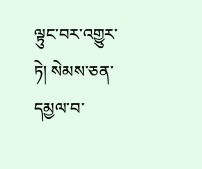ལྟུང་བར་འགྱུར་ཏེ། སེམས་ཅན་དམྱལ་བ་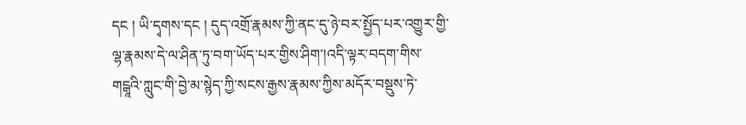དང ། ཡི་དྭགས་དང ། དུད་འགྲོ་རྣམས་ཀྱི་ནང་དུ་ཉེ་བར་སྤྱོད་པར་འགྱུར་གྱི་ལྷ་རྣམས་དེ་ལ་ཤིན་ཏུ་བག་ཡོད་པར་གྱིས་ཤིག་།འདི་ལྟར་བདག་གིས་གངྒཱའི་ཀླུང་གི་བྱེ་མ་སྙེད་ཀྱི་སངས་རྒྱས་རྣམས་ཀྱིས་མདོར་བསྡུས་ཏེ་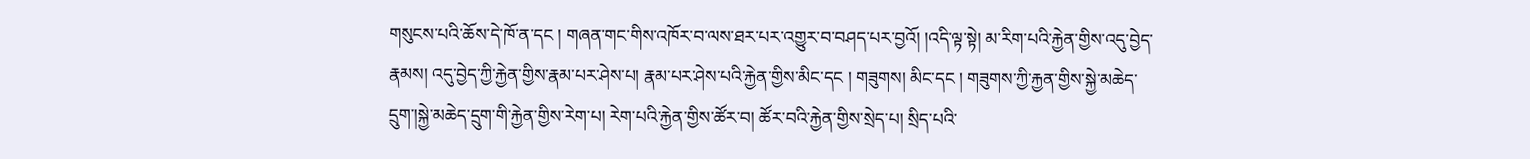གསུངས་པའི་ཆོས་དེ་ཁོ་ན་དང ། གཞན་གང་གིས་འཁོར་བ་ལས་ཐར་པར་འགྱུར་བ་བཤད་པར་བྱའོ། །འདི་ལྟ་སྟེ། མ་རིག་པའི་རྐྱེན་གྱིས་འདུ་བྱེད་རྣམས། འདུ་བྱེད་ཀྱི་རྐྱེན་གྱིས་རྣམ་པར་ཤེས་པ། རྣམ་པར་ཤེས་པའི་རྐྱེན་གྱིས་མིང་དང ། གཟུགས། མིང་དང ། གཟུགས་ཀྱི་རྐྱན་གྱིས་སྐྱེ་མཆེད་དྲུག་།སྐྱེ་མཆེད་དྲུག་གི་རྐྱེན་གྱིས་རེག་པ། རེག་པའི་རྐྱེན་གྱིས་ཚོར་བ། ཚོར་བའི་རྐྱེན་གྱིས་སྲེད་པ། སྲིད་པའི་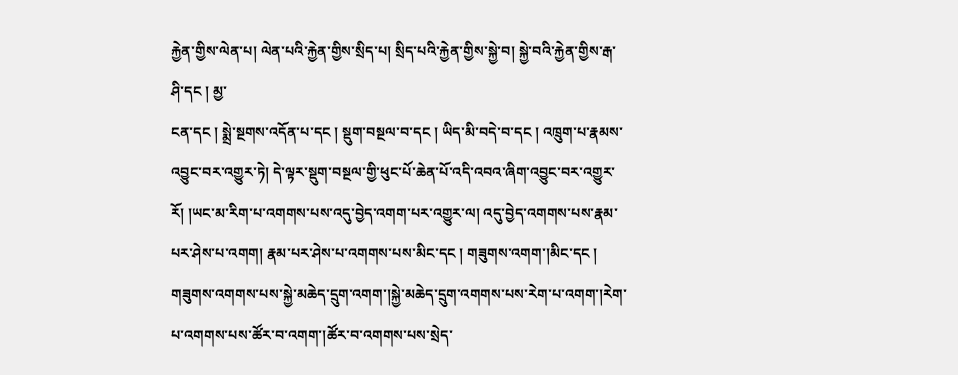རྐྱེན་གྱིས་ལེན་པ། ལེན་པའི་རྐྱེན་གྱིས་སྲིད་པ། སྲིད་པའི་རྐྱེན་གྱིས་སྐྱེ་བ། སྐྱེ་བའི་རྐྱེན་གྱིས་རྒ་ཤི་དང ། མྱ་
ངན་དང ། སྨྲེ་སྔགས་འདོན་པ་དང ། སྡུག་བསྔལ་བ་དང ། ཡིད་མི་བདེ་བ་དང ། འཁྲུག་པ་རྣམས་འབྱུང་བར་འགྱུར་ཏེ། དེ་ལྟར་སྡུག་བསྔལ་གྱི་ཕུང་པོ་ཆེན་པོ་འདི་འབའ་ཞིག་འབྱུང་བར་འགྱུར་རོ། །ཡང་མ་རིག་པ་འགགས་པས་འདུ་བྱེད་འགག་པར་འགྱུར་ལ། འདུ་བྱེད་འགགས་པས་རྣམ་པར་ཤེས་པ་འགག། རྣམ་པར་ཤེས་པ་འགགས་པས་མིང་དང ། གཟུགས་འགག་།མིང་དང ། གཟུགས་འགགས་པས་སྐྱེ་མཆེད་དྲུག་འགག་།སྐྱེ་མཆེད་དྲུག་འགགས་པས་རེག་པ་འགག་།རེག་པ་འགགས་པས་ཚོར་བ་འགག་།ཚོར་བ་འགགས་པས་སྲེད་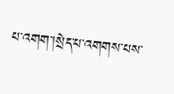པ་འགག་།སྲེད་པ་འགགས་པས་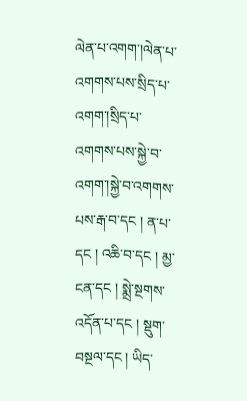ལེན་པ་འགག་།ལེན་པ་འགགས་པས་སྲིད་པ་འགག་།སྲིད་པ་འགགས་པས་སྐྱེ་བ་འགག་།སྐྱེ་བ་འགགས་པས་རྒ་བ་དང ། ན་པ་དང ། འཆི་བ་དང ། མྱ་ངན་དང ། སྨྲེ་སྔགས་འདོན་པ་དང ། སྡུག་བསྔལ་དང ། ཡིད་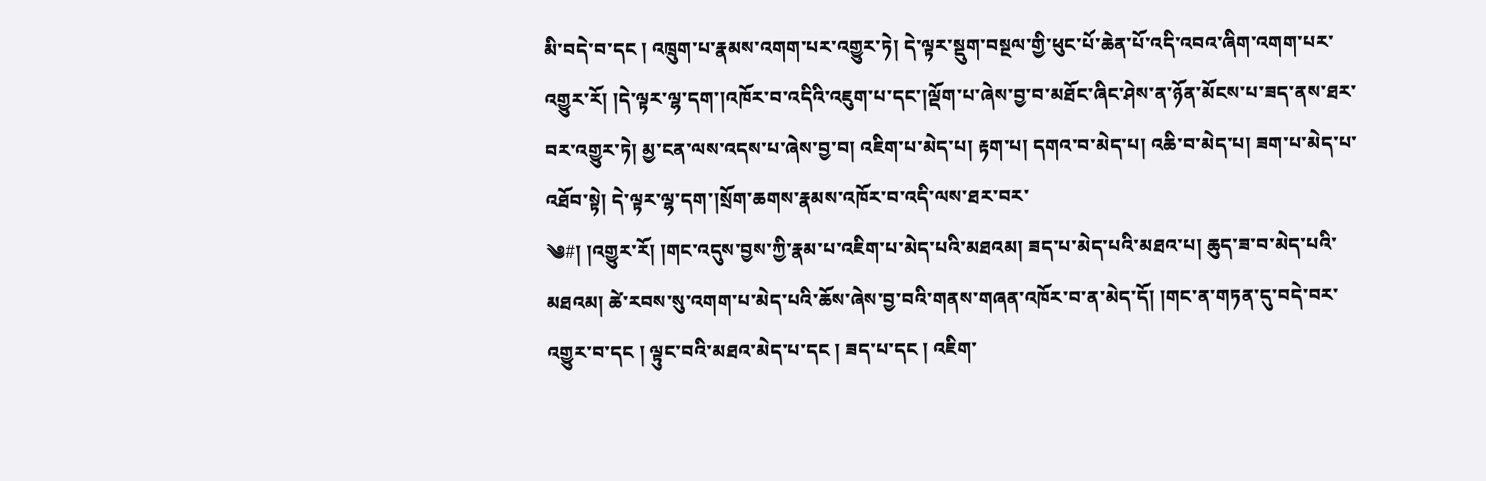མི་བདེ་བ་དང ། འཁྲུག་པ་རྣམས་འགག་པར་འགྱུར་ཏེ། དེ་ལྟར་སྡུག་བསྔལ་གྱི་ཕུང་པོ་ཆེན་པོ་འདི་འབའ་ཞིག་འགག་པར་འགྱུར་རོ། །དེ་ལྟར་ལྷ་དག་།འཁོར་བ་འདིའི་འཇུག་པ་དང་།ལྡོག་པ་ཞེས་བྱ་བ་མཐོང་ཞིང་ཤེས་ན་ཉོན་མོངས་པ་ཟད་ནས་ཐར་བར་འགྱུར་ཏེ། མྱ་ངན་ལས་འདས་པ་ཞེས་བྱ་བ། འཇིག་པ་མེད་པ། རྟག་པ། དགའ་བ་མེད་པ། འཆི་བ་མེད་པ། ཟག་པ་མེད་པ་འཐོབ་སྟེ། དེ་ལྟར་ལྷ་དག་།སྲོག་ཆགས་རྣམས་འཁོར་བ་འདི་ལས་ཐར་བར་
༄#། །འགྱུར་རོ། །གང་འདུས་བྱས་ཀྱི་རྣམ་པ་འཇིག་པ་མེད་པའི་མཐའམ། ཟད་པ་མེད་པའི་མཐའ་པ། ཆུད་ཟ་བ་མེད་པའི་མཐའམ། ཚེ་རབས་སུ་འགག་པ་མེད་པའི་ཆོས་ཞེས་བྱ་བའི་གནས་གཞན་འཁོར་བ་ན་མེད་དོ། །གང་ན་གཏན་དུ་བདེ་བར་འགྱུར་བ་དང ། ལྟུང་བའི་མཐའ་མེད་པ་དང ། ཟད་པ་དང ། འཇིག་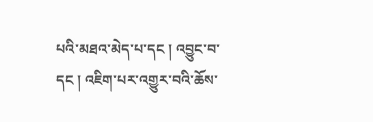པའི་མཐའ་མེད་པ་དང ། འབྱུང་བ་དང ། འཇིག་པར་འགྱུར་བའི་ཆོས་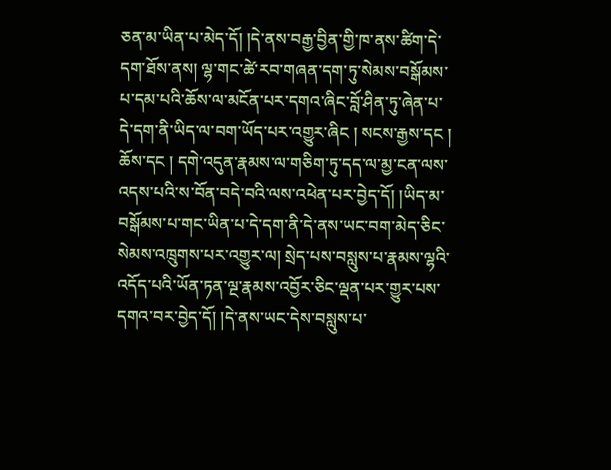ཅན་མ་ཡིན་པ་མེད་དོ། །དེ་ནས་བརྒྱ་བྱིན་གྱི་ཁ་ནས་ཚིག་དེ་དག་ཐོས་ནས། ལྷ་གང་ཚེ་རབ་གཞན་དག་ཏུ་སེམས་བསྒོམས་པ་དམ་པའི་ཆོས་ལ་མངོན་པར་དགའ་ཞིང་བློ་ཤིན་ཏུ་ཞེན་པ་དེ་དག་ནི་ཡིད་ལ་བག་ཡོད་པར་འགྱུར་ཞིང ། སངས་རྒྱས་དང ། ཆོས་དང ། དགེ་འདུན་རྣམས་ལ་གཅིག་ཏུ་དད་ལ་མྱ་ངན་ལས་འདས་པའི་ས་བོན་བདེ་བའི་ལས་འཕེན་པར་བྱེད་དོ། །ཡིད་མ་བསྒོམས་པ་གང་ཡིན་པ་དེ་དག་ནི་དེ་ནས་ཡང་བག་མེད་ཅིང་སེམས་འཁྲུགས་པར་འགྱུར་ལ། སྲེད་པས་བསླུས་པ་རྣམས་ལྷའི་འདོད་པའི་ཡོན་ཏན་ལྔ་རྣམས་འབྱོར་ཅིང་ལྡན་པར་གྱུར་པས་དགའ་བར་བྱེད་དོ། །དེ་ནས་ཡང་དེས་བསླུས་པ་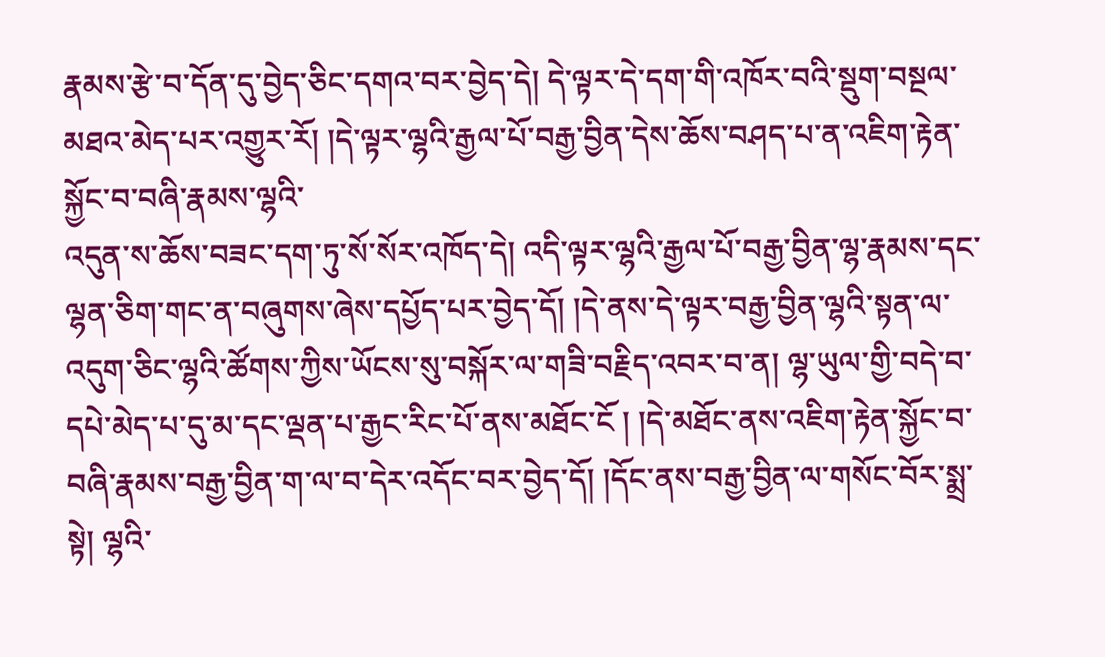རྣམས་རྩེ་བ་དོན་དུ་བྱེད་ཅིང་དགའ་བར་བྱེད་དེ། དེ་ལྟར་དེ་དག་གི་འཁོར་བའི་སྡུག་བསྔལ་མཐའ་མེད་པར་འགྱུར་རོ། །དེ་ལྟར་ལྷའི་རྒྱལ་པོ་བརྒྱ་བྱིན་དེས་ཆོས་བཤད་པ་ན་འཇིག་རྟེན་སྐྱོང་བ་བཞི་རྣམས་ལྷའི་
འདུན་ས་ཆོས་བཟང་དག་ཏུ་སོ་སོར་འཁོད་དེ། འདི་ལྟར་ལྷའི་རྒྱལ་པོ་བརྒྱ་བྱིན་ལྷ་རྣམས་དང་ལྷན་ཅིག་གང་ན་བཞུགས་ཞེས་དཔྱོད་པར་བྱེད་དོ། །དེ་ནས་དེ་ལྟར་བརྒྱ་བྱིན་ལྷའི་སྟན་ལ་འདུག་ཅིང་ལྷའི་ཚོགས་ཀྱིས་ཡོངས་སུ་བསྐོར་ལ་གཟི་བརྗིད་འབར་བ་ན། ལྷ་ཡུལ་གྱི་བདེ་བ་དཔེ་མེད་པ་དུ་མ་དང་ལྡན་པ་རྒྱང་རིང་པོ་ནས་མཐོང་ངོ ། །དེ་མཐོང་ནས་འཇིག་རྟེན་སྐྱོང་བ་བཞི་རྣམས་བརྒྱ་བྱིན་ག་ལ་བ་དེར་འདོང་བར་བྱེད་དོ། །དོང་ནས་བརྒྱ་བྱིན་ལ་གསོང་བོར་སྨྲ་སྟེ། ལྷའི་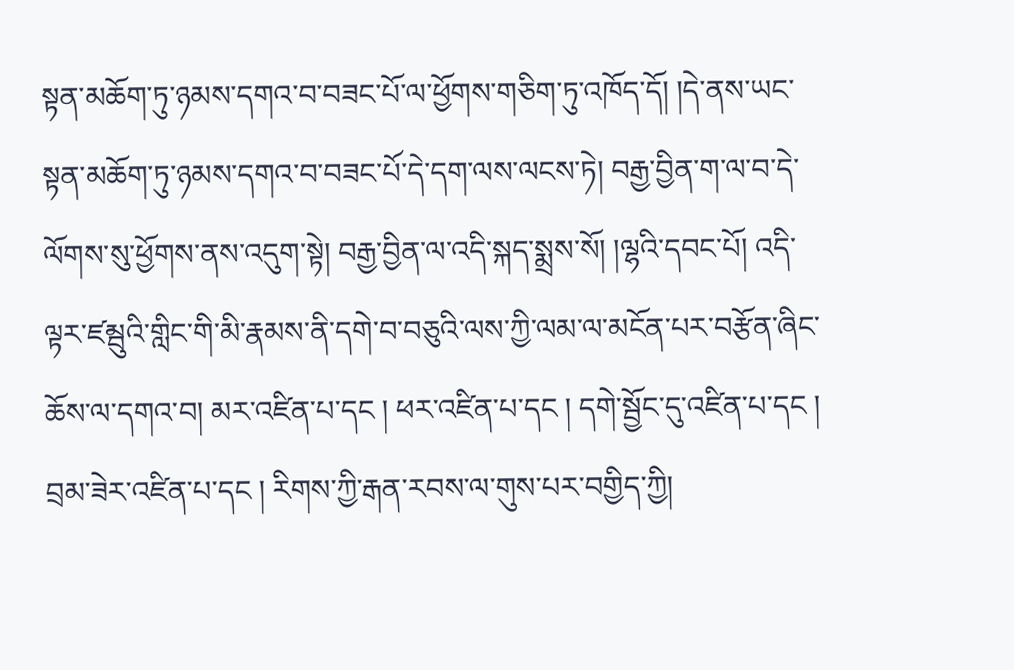སྟན་མཆོག་ཏུ་ཉམས་དགའ་བ་བཟང་པོ་ལ་ཕྱོགས་གཅིག་ཏུ་འཁོད་དོ། །དེ་ནས་ཡང་སྟན་མཆོག་ཏུ་ཉམས་དགའ་བ་བཟང་པོ་དེ་དག་ལས་ལངས་ཏེ། བརྒྱ་བྱིན་ག་ལ་བ་དེ་ལོགས་སུ་ཕྱོགས་ནས་འདུག་སྟེ། བརྒྱ་བྱིན་ལ་འདི་སྐད་སྨྲས་སོ། །ལྷའི་དབང་པོ། འདི་ལྟར་ཛམྦུའི་གླིང་གི་མི་རྣམས་ནི་དགེ་བ་བཅུའི་ལས་ཀྱི་ལམ་ལ་མངོན་པར་བརྩོན་ཞིང་ཆོས་ལ་དགའ་བ། མར་འཛིན་པ་དང ། ཕར་འཛིན་པ་དང ། དགེ་སྦྱོང་དུ་འཛིན་པ་དང ། བྲམ་ཟེར་འཛིན་པ་དང ། རིགས་ཀྱི་རྒན་རབས་ལ་གུས་པར་བགྱིད་ཀྱི།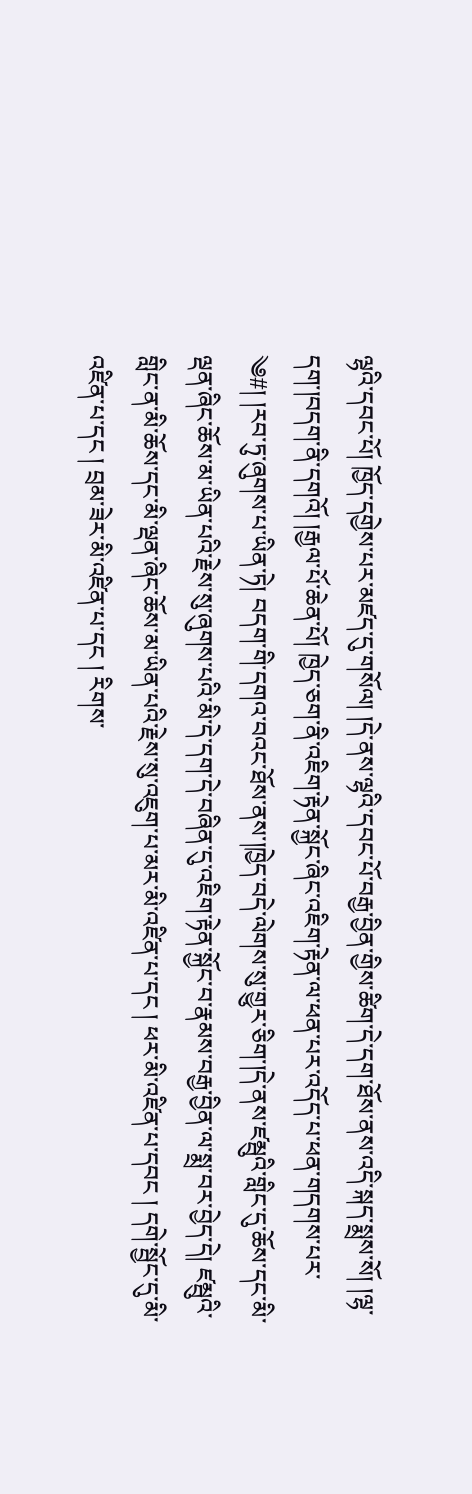ལྷའི་དབང་པོ། ཁྱོད་དགྱེས་པར་མཛད་དུ་གསོལ། །དེ་ནས་ལྷའི་དབང་པོ་བརྒྱ་བྱིན་གྱིས་ཚིག་དེ་དག་ཐོས་ནས་འདི་སྐད་སྨྲས་སོ། །ལྷ་དག་།བདག་ནི་དགའོ། །རྒྱལ་པོ་ཆེན་པོ། ཁྱེད་ཅག་ནི་འཇིག་རྟེན་སྐྱོང་ཞིང་འཇིག་རྟེན་ལ་ཕན་པར་འདོད་པ་ཕན་གདགས་པར་
༄#། །རབ་ཏུ་ཞུགས་པ་ཡིན་ཏེ། བདག་གི་དགའ་བའང་ཐོས་ནས་།ཁྱེད་བདེ་ལེགས་སུ་གྱུར་ཅིག་།དེ་ནས་ཛམྦུའི་གླིང་དུ་ཆོས་དང་མི་ལྡན་ཞིང་ཆོས་མ་ཡིན་པའི་རྗེས་སུ་ཞུགས་པའི་མི་དེ་དག་དེ་བཞིན་དུ་འཇིག་རྟེན་སྐྱོང་བ་རྣམས་བརྒྱ་བྱིན་ལ་སྨྲ་བར་བྱེད་དེ། ཛམྦུའི་གླིང་ན་མི་ཆོས་དང་མི་ལྡན་ཞིང་ཆོས་མ་ཡིན་པའི་རྗེས་སུ་འཇུག་པ་མར་མི་འཛིན་པ་དང ། ཕར་མི་འཛིན་པ་དབང ། དགེ་སྦྱོང་དུ་མི་འཛིན་པ་དང ། བྲམ་ཟེར་མི་འཛིན་པ་དང ། རིགས་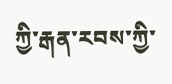ཀྱི་རྒན་རབས་ཀྱི་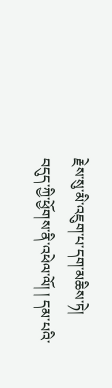རྗེས་སུ་མི་འཇུག་པ་དག་མཆིས་ཏེ། བདུད་ཀྱི་ཕྱོགས་ནི་འཕེལ་ལོ། ། དམ་པའི་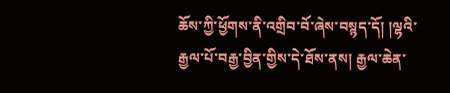ཆོས་ཀྱི་ཕྱོགས་ནི་འགྲིབ་བོ་ཞེས་བསྙད་དོ། །ལྷའི་རྒྱལ་པོ་བརྒྱ་བྱིན་གྱིས་དེ་ཐོས་ནས། རྒྱལ་ཆེན་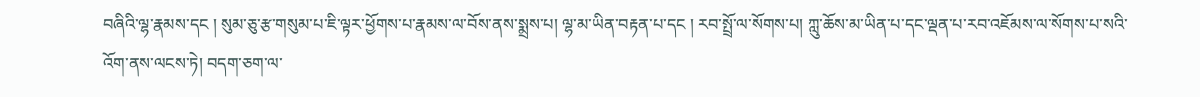བཞིའི་ལྷ་རྣམས་དང ། སུམ་ཅུ་རྩ་གསུམ་པ་ཇི་ལྟར་ཕྱོགས་པ་རྣམས་ལ་བོས་ནས་སྨྲས་པ། ལྷ་མ་ཡིན་བརྟན་པ་དང ། རབ་སྤྲོ་ལ་སོགས་པ། ཀླུ་ཆོས་མ་ཡིན་པ་དང་ལྡན་པ་རབ་འཇོམས་ལ་སོགས་པ་སའི་འོག་ནས་ལངས་ཏེ། བདག་ཅག་ལ་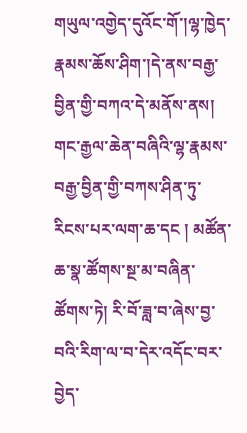གཡུལ་འགྱེད་དུའོང་གོ་།ལྷ་ཁྱེད་རྣམས་ཆོས་ཤིག་།དེ་ནས་བརྒྱ་བྱིན་གྱི་བཀའ་དེ་མནོས་ནས། གང་རྒྱལ་ཆེན་བཞིའི་ལྷ་རྣམས་བརྒྱ་བྱིན་གྱི་བཀས་ཤིན་ཏུ་རིངས་པར་ལག་ཆ་དང ། མཚོན་ཆ་སྣ་ཚོགས་སྔ་མ་བཞིན་ཚོགས་ཏེ། རི་བོ་ཟླ་བ་ཞེས་བྱ་བའི་རིག་ལ་བ་དེར་འདོང་བར་བྱེད་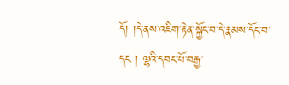དོ། །དེ་ནས་འཇིག་རྟེན་སྐྱོང་བ་དེ་རྣམས་དོང་བ་དང ། ལྷའི་དབང་པོ་བརྒྱ་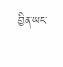བྱིན་ཡང་